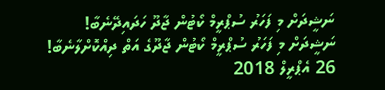ނަޝީދަށް މި ފަހަރު ސުޕްރީމް ކޯޓުން ޖާދޫ ހަދައިދޭނެބާ!
ނަޝީދަށް މި ފަހަރު ސުޕްރީމް ކޯޓުން ޖާދޫގެ އަތް ދިއްކޮށްލާނެބާ!
26 އެޕްރީލް 2018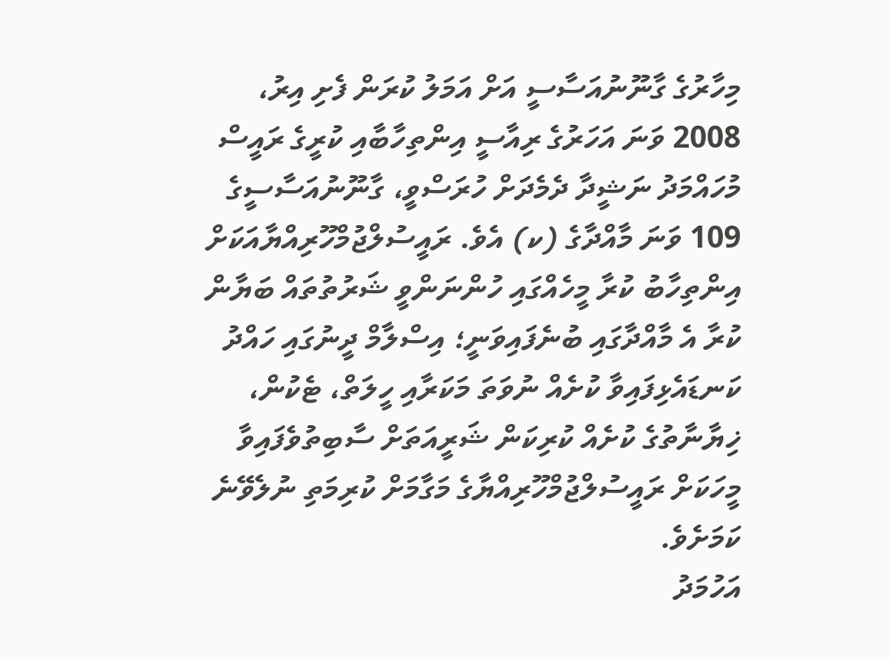މިހާރުގެ ގާނޫނުއަސާސީ އަށް އަމަލު ކުރަން ފެށި އިރު، 2008 ވަނަ އަހަރުގެ ރިއާސީ އިންތިހާބާއި ކުރީގެ ރައީސް މުހައްމަދު ނަޝީދާ ދެމެދަށް ހުރަސްވީ، ގާނޫނުއަސާސީގެ 109 ވަނަ މާއްދާގެ (ކ) އެވެ. ރައީސުލްޖުމްހޫރިއްޔާއަކަށް އިންތިހާބު ކުރާ މީހެއްގައި ހުންނަންވީ ޝަރުތުތައް ބަޔާން ކުރާ އެ މާއްދާގައި ބުނެފައިވަނީ؛ އިސްލާމް ދީނުގައި ހައްދު ކަނޑައެޅިފައިވާ ކުށެއް ނުވަތަ މަކަރާއި ހީލަތް، ޓެކުން، ޚިޔާނާތުގެ ކުށެއް ކުރިކަން ޝަރީއަތަށް ސާބިތުވެފައިވާ މީހަކަށް ރައީސުލްޖުމްހޫރިއްޔާގެ މަގާމަށް ކުރިމަތި ނުލެވޭނެ ކަމަށެވެ.
އަހުމަދު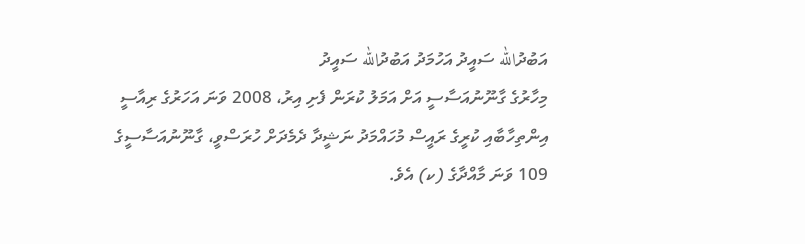އަބުދުالله ސައީދު އަހުމަދު އަބުދުالله ސައީދު
މިހާރުގެ ގާނޫނުއަސާސީ އަށް އަމަލު ކުރަން ފެށި އިރު، 2008 ވަނަ އަހަރުގެ ރިއާސީ އިންތިހާބާއި ކުރީގެ ރައީސް މުހައްމަދު ނަޝީދާ ދެމެދަށް ހުރަސްވީ، ގާނޫނުއަސާސީގެ 109 ވަނަ މާއްދާގެ (ކ) އެވެ.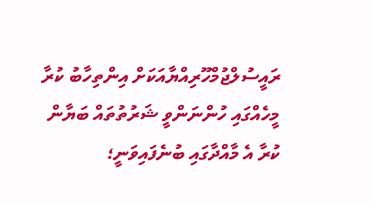ރައީސުލްޖުމްހޫރިއްޔާއަކަށް އިންތިހާބު ކުރާ މީހެއްގައި ހުންނަންވީ ޝަރުތުތައް ބަޔާން ކުރާ އެ މާއްދާގައި ބުނެފައިވަނީ؛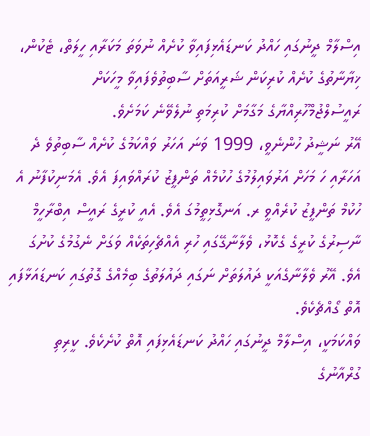އިސްލާމް ދީނުގައި ހައްދު ކަނޑައެޅިފައިވާ ކުށެއް ނުވަތަ މަކަރާއި ހީލަތް، ޓެކުން، ޚިޔާނާތުގެ ކުށެއް ކުރިކަން ޝަރީއަތަށް ސާބިތުވެފައިވާ މީހަކަށް ރައީސުލްޖުމްހޫރިއްޔާގެ މަގާމަށް ކުރިމަތި ނުލެވޭނެ ކަމަށެވެ.
އޭރު ނަޝީދު ހުންނެވީ، 1999 ވަނަ އަހަރު ވައްކަމުގެ ކުށެއް ސާބިތުވެ ދެ އަހަރާއި ހަ މަހަށް އަރުވައިލުމުގެ ހުކުމެއް ތަންފީޒު ކުރައްވައިފަ އެވެ. އެމަނިކުފާނު އެ ހުކުމް ތަންފީޒު ކުރެއްވީ ރ. އަނގޮޅިތީމުގަ އެވެ. އެއީ ކުރީގެ ރައީސް އިބްރާހީމް ނާސިރުގެ ކުރީގެ ގެކޮޅު، ވެލާނާގޭގައި ހުރި އެއްޗެހިތަކެއް ވަގަށް ނެގުމުގެ ކުށުގަ އެވެ. އޭރު ވެލާނާގެއަކީ ދައުލަތަށް ނަގައި ދައުލަތުގެ ބިމެއްގެ ގޮތުގައި ކަނޑައަޅާފައި އޮތް ގޯއްޗެކެވެ.
ވައްކަމަކީ، އިސްލާމް ދީނުގައި ހައްދު ކަނޑައެޅިފައި އޮތް ކުށެކެވެ. ކީރިތި ގުރްއާނުގެ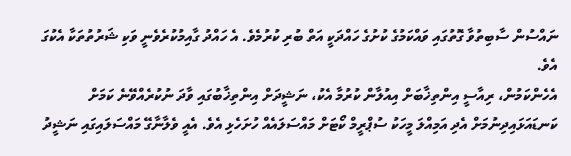ނައްސުން ސާބިތުވާ ގޮތުގައި ވައްކަމުގެ ކުށުގެ ހައްދަކީ އަތް ބުރި ކުރުމެވެ. އެ ހައްދު ގާއިމުކުރެވެނީ ވަކި ޝަރުތުތަކާ އެކުގަ އެވެ.
އެހެންކަމުން، ރިއާސީ އިންތިޚާބަށް އިއުލާން ކުރުމާ އެކު، ނަޝީދަށް އިންތިޚާބުގައި ވާދަ ނުކުރެއްވޭނެ ކަމަށް ކަނޑައަޅައިދިނުމަށް އެދި އަމިއްލަ މީހަކު ސުޕްރީމް ކޯޓަށް މައްސަލައެއް ހުށަހެޅި އެވެ. އެއީ ވެލާނާގޭ މައްސަލައިގައި ނަޝީދު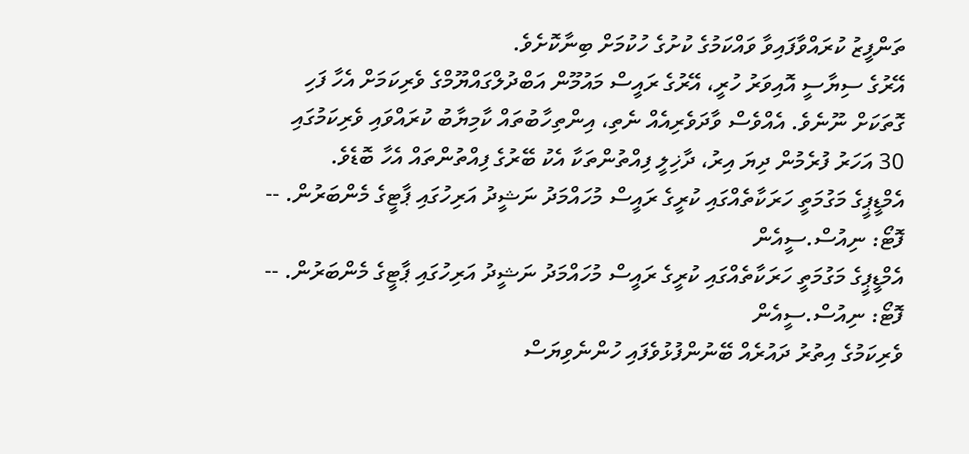ތަންފީޒު ކުރައްވާފައިވާ ވައްކަމުގެ ކުށުގެ ހުކުމަށް ބިނާކޮށެވެ.
އޭރުގެ ސިޔާސީ އޮއިވަރު ހުރީ، އޭރުގެ ރައީސް މައުމޫން އަބްދުލްގައްޔޫމްގެ ވެރިކަމަށް އެހާ ފަހި ގޮތަކަށް ނޫނެވެ. އެއްވެސް ވާދަވެރިއެއް ނެތި، އިންތިހާބުތައް ކާމިޔާބު ކުރައްވައި ވެރިކަމުގައި 30 އަހަރު ފުރެމުން ދިޔަ އިރު، ދާޚިލީ ފިއްތުންތަކާ އެކު ބޭރުގެ ފިއްތުންތައް އެހާ ބޮޑެވެ.
އެމްޑީޕީގެ މަގުމަތީ ހަރަކާތެއްގައި ކުރީގެ ރައީސް މުހައްމަދު ނަޝީދު އަރިހުގައި ޕާޓީގެ މެންބަރުން. -- ފޮޓޯ: ނިއުސް.ސީއެން
އެމްޑީޕީގެ މަގުމަތީ ހަރަކާތެއްގައި ކުރީގެ ރައީސް މުހައްމަދު ނަޝީދު އަރިހުގައި ޕާޓީގެ މެންބަރުން. -- ފޮޓޯ: ނިއުސް.ސީއެން
ވެރިކަމުގެ އިތުރު ދައުރެއް ބޭނުންފުޅުވެފައި ހުންނެވިޔަސް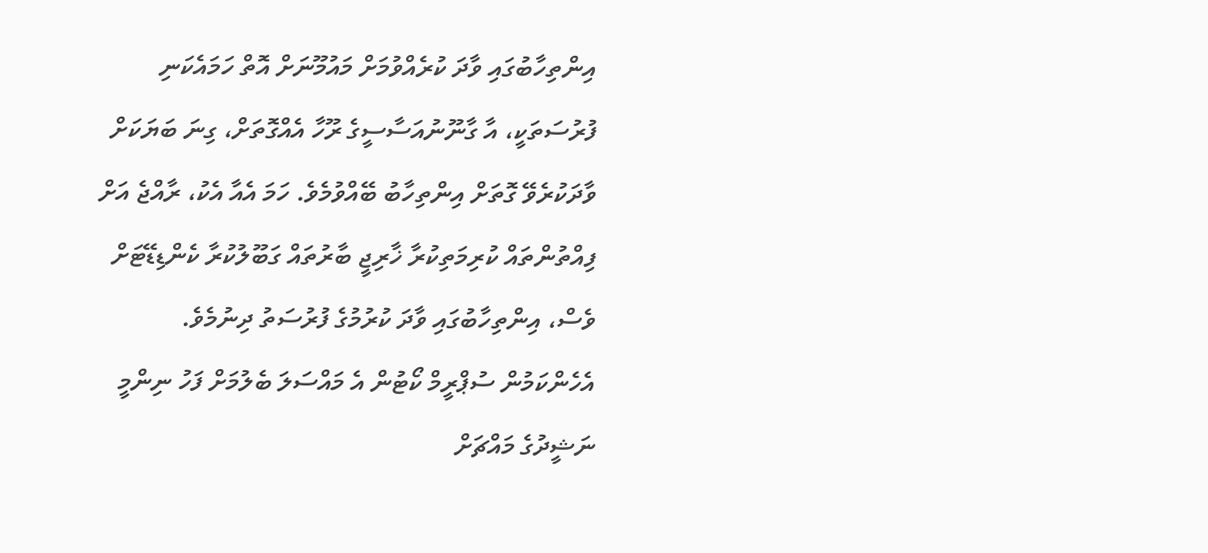އިންތިހާބުގައި ވާދަ ކުރެއްވުމަށް މައުމޫނަށް އޮތް ހަމައެކަނި ފުރުސަތަކީ، އާ ގާނޫނުއަސާސީގެ ރޫހާ އެއްގޮތަށް، ގިނަ ބަޔަކަށް ވާދަކުރެވޭ ގޮތަށް އިންތިހާބު ބޭއްވުމެވެ. ހަމަ އެއާ އެކު، ރާއްޖެ އަށް ފިއްތުންތައް ކުރިމަތިކުރާ ޚާރިޖީ ބާރުތައް ގަބޫލުކުރާ ކެންޑިޑޭޓަށް ވެސް، އިންތިހާބުގައި ވާދަ ކުރުމުގެ ފުރުސަތު ދިނުމެވެ.
އެހެންކަމުން ސުޕްރީމް ކޯޓުން އެ މައްސަލަ ބެލުމަށް ފަހު ނިންމީ ނަޝީދުގެ މައްޗަށް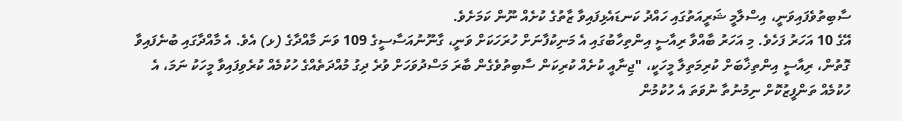ސާބިތުވެފައިވަނީ، އިސްލާމީ ޝަރީއަތުގައި ހައްދު ކަނޑައެޅިފައިވާ ޒާތުގެ ކުށެއް ނޫން ކަމަށެވެ.
އޭގެ 10 އަހަރު ފަހެވެ. މި އަހަރު ބާއްވާ ރިއާސީ އިންތިހާބުގައި އެ މަނިކުފާނަށް ހުރަހަކަށް ވަނީ، ގާނޫނުއަސާސީގެ 109 ވަނަ މާއްދާގެ (ޅ) އެވެ. އެ މާއްދާގައި ބުނެފައިވާ ގޮތުން، ރިއާސީ އިންތިޚާބަށް ކުރިމަތިލާ މީހަކީ، "ޖިނާއީ ކުށެއް ކުރިކަން ސާބިތުވެގެން ބާރަ މަސްދުވަހަށް ވުރެ ދިގު މުއްދަތެއްގެ ހުކުމެއް ކުރެވިފައިވާ މީހަކު ނަމަ، އެ ހުކުމެއް ތަންފީޒުކޮށް ނިމުނުތާ ނުވަތަ އެ ހުކުމުން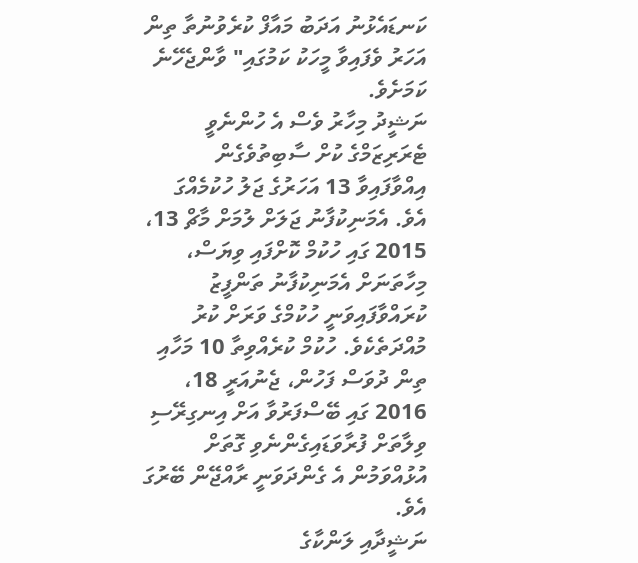ކަނޑައެޅުނު އަދަބު މައާފް ކުރެވުނުތާ ތިން އަހަރު ވެފައިވާ މީހަކު ކަމުގައި" ވާންޖެހޭނެ ކަމަށެވެ.
ނަޝީދު މިހާރު ވެސް އެ ހުންނެވީ ޓެރަރިޒަމްގެ ކުށް ސާބިތުވެގެން އިއްވާފައިވާ 13 އަހަރުގެ ޖަލު ހުކުމެއްގަ އެވެ. އެމަނިކުފާނު ޖަލަށް ލުމަށް މާޗް 13، 2015 ގައި ހުކުމް ކޮށްފައި ވިޔަސް، މިހާތަނަށް އެމަނިކުފާނު ތަންފީޒު ކުރައްވާފައިވަނީ ހުކުމްގެ ވަރަށް ކުރު މުއްދަތެކެވެ. ހުކުމް ކުރެއްވިތާ 10 މަހާއި ތިން ދުވަސް ފަހުން، ޖެނުއަރީ 18، 2016 ގައި ބޭސްފަރުވާ އަށް އިނގިރޭސި ވިލާތަށް ފުރާވަޑައިގެންނެވި ގޮތަށް އުޅުއްވަމުން އެ ގެންދަވަނީ ރާއްޖޭން ބޭރުގަ އެވެ.
ނަޝީދާއި ލަންކާގެ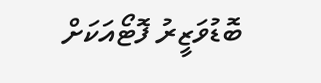ބޮޑުވަޒީރު ފޮޓޯއަކަށް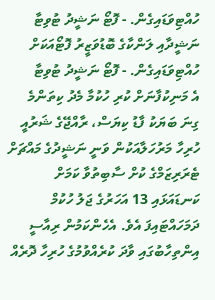ހުއްޓިވަޑައިގެން. - ފޮޓޯ ނަޝީދު ޓުވިޓާ
ނަޝީދާއި ލަންކާގެ ބޮޑުވަޒީރު ފޮޓޯއަކަށް ހުއްޓިވަޑައިގެން. - ފޮޓޯ ނަޝީދު ޓުވިޓާ
އެ މަނިކުފާނަށް ކުރި ހުކުމާ މެދު ކިތަންމެ ގިނަ ބަޔަކު ފާޑު ކިޔަސް، ރާއްޖޭގެ ޝަރުއީ ހުރިހާ މަރުހަލާއަކުން ވަނީ ނަޝީދުގެ މައްޗަށް ޓެރަރިޒަމްގެ ކުށް ސާބިތުވާ ކަމަށް ކަނޑައަޅައި 13 އަހަރުގެ ޖަލު ހުކުމް ދަމަހައްޓައިފަ އެވެ. އެހެންކަމުން ރިއާސީ އިންތިހާބުގައި ވާދަ ކުރެއްވުމުގެ ހުރިހާ ދޮރެއް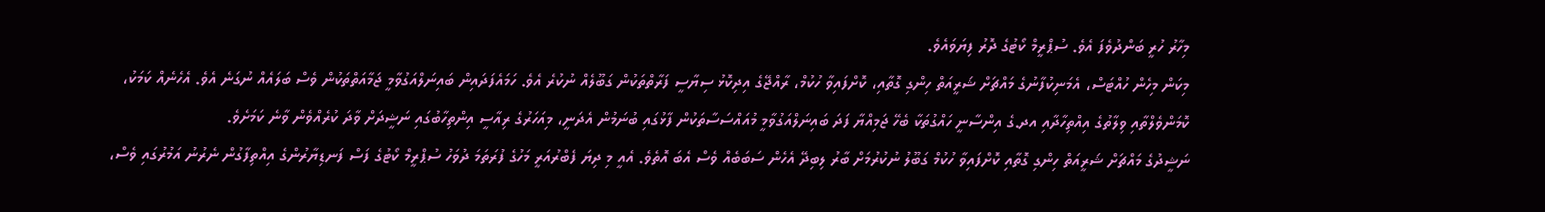މިހާރު ހުރީ ބަންދުވެފަ އެވެ. ސުޕްރީމް ކޯޓުގެ ދޮރު ފިޔަވައެވެ.
މިކަން މިހެން ހުއްޓަސް، އެމަނިކުފާނުގެ މައްޗަށް ޝަރީއަތް ހިންގި ގޮތާއި، ކޮށްފައިވާ ހުކުމް، ރާއްޖޭގެ އިދިކޮޅު ސިޔާސީ ފަރާތްތަކުން ގަބޫލެއް ނުކުރެ އެވެ. ހަމައެފަދައިން ބައިނަލްއަގުވާމީ ޖަމާއަތްތަކުން ވެސް ބަލައެއް ނުގަނެ އެވެ. އެހެނެއް ކަމަކު، ކޮމަންވެލްތާއި ވިލާތުގެ އިއްތިހާދާއި އދ.ގެ އިންސާނީ ހައްގުތަކާ ބެހޭ ޖަމިއްޔާ ފަދަ ބައިނަލްއަގުވާމީ މުއައްސަސާތަކުން ފާޅުގައި ބުނަމުން އެދަނީ، މިއަހަރުގެ ރިއާސީ އިންތިހާބުގައި ނަޝީދަށް ވާދަ ކުރެއްވެން ވާނެ ކަމަށެވެ.
ނަޝީދުގެ މައްޗަށް ޝަރީއަތް ހިންގި ގޮތާއި ކޮށްފައިވާ ހުކުމް ގަބޫލު ނުކުރުމަށް ބާރު ލިބިދޭ އެހެން ސަބަބެއް ވެސް އެބަ އޮތެވެ. އެއީ މި ދިޔަ ފެބްރުއަރީ މަހުގެ ފުރަތަމަ ދުވަހު ސުޕްރީމް ކޯޓުގެ ފަސް ފަނޑިޔާރުންގެ އިއްތިފާގުން ނެރުނު އަމުރުގައި ވެސް،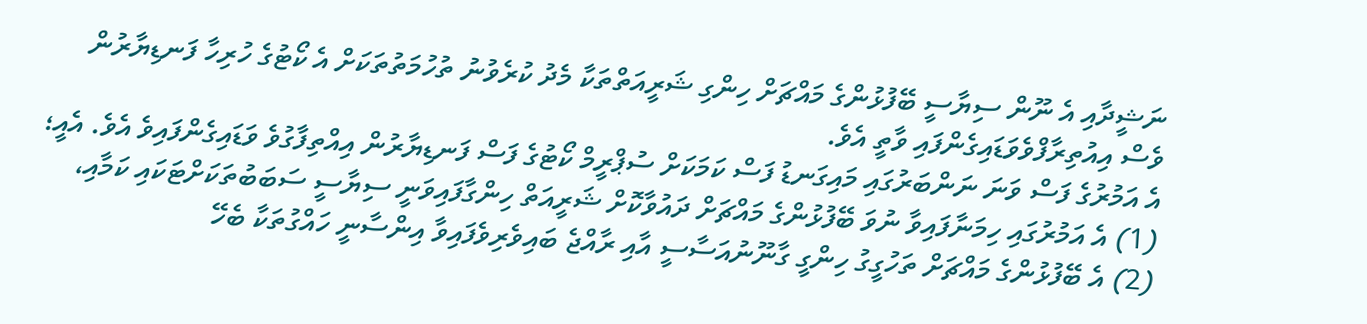ނަޝީދާއި އެ ނޫން ސިޔާސީ ބޭފުޅުންގެ މައްޗަށް ހިންގި ޝަރީއަތްތަކާ މެދު ކުރެވުނު ތުހުމަތުތަކަށް އެ ކޯޓުގެ ހުރިހާ ފަނޑިޔާރުން ވެސް އިއުތިރާފްވެވަޑައިގެންފައި ވާތީ އެވެ.
އެ އަމުރުގެ ފަސް ވަނަ ނަންބަރުގައި މައިގަނޑު ފަސް ކަމަކަށް ސުޕްރީމް ކޯޓުގެ ފަސް ފަނޑިޔާރުން އިއްތިފާގުވެ ވަޑައިގެންފައިވެ އެވެ. އެއީ؛ (1) އެ އަމުރުގައި ހިމަނާފައިވާ ނުވަ ބޭފުޅުންގެ މައްޗަށް ދައުވާކޮށް ޝަރީއަތް ހިންގާފައިވަނީ ސިޔާސީ ސަބަބުތަކަށްޓަކައި ކަމާއި، (2) އެ ބޭފުޅުންގެ މައްޗަށް ތަހުގީގު ހިންގީ ގާނޫނުއަސާސީ އާއި ރާއްޖެ ބައިވެރިވެފައިވާ އިންސާނީ ހައްގުތަކާ ބެހޭ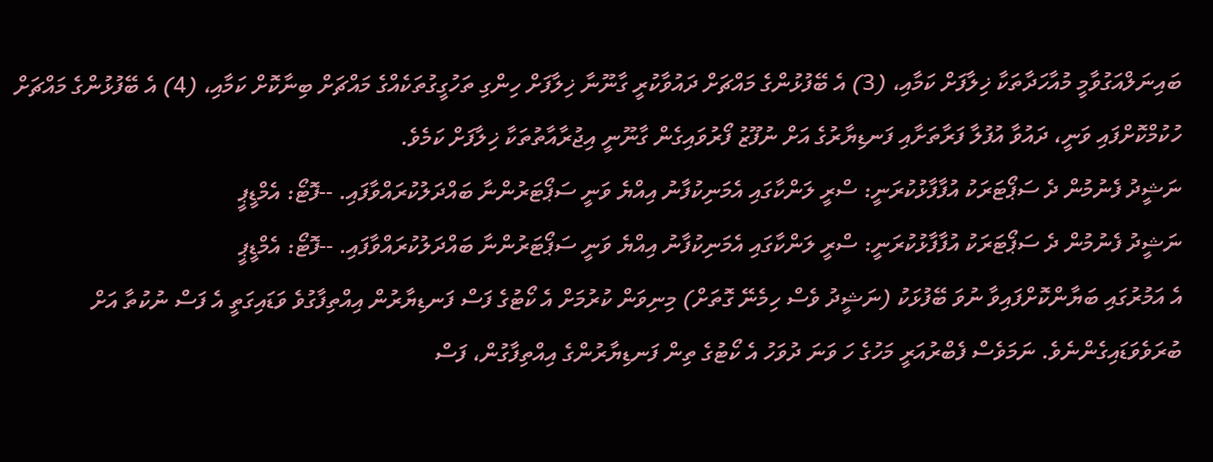ބައިނަލްއަގުވާމީ މުއާހަދާތަކާ ޚިލާފަށް ކަމާއި، (3) އެ ބޭފުޅުންގެ މައްޗަށް ދައުވާކުރީ ގާނޫނާ ޚިލާފަށް ހިންގި ތަހުގީގުތަކެއްގެ މައްޗަށް ބިނާކޮށް ކަމާއި، (4) އެ ބޭފުޅުންގެ މައްޗަށް ހުކުމްކޮށްފައި ވަނީ، ދައުވާ އުފުލާ ފަރާތަށާއި ފަނޑިޔާރުގެ އަށް ނުފޫޒު ފޯރުވައިގެން ގާނޫނީ އިޖުރާއާތުތަކާ ޚިލާފަށް ކަމެވެ.
ނަޝީދު ފެނުމުން ދެ ސަޕޯޓަރަކު އުފާފާޅުކުރަނީ: ސްރީ ލަންކާގައި އެމަނިކުފާނު އިއްޔެ ވަނީ ސަޕޯޓަރުންނާ ބައްދަލުކުރައްވާފައި. --ފޮޓޯ: އެމްޑީޕީ
ނަޝީދު ފެނުމުން ދެ ސަޕޯޓަރަކު އުފާފާޅުކުރަނީ: ސްރީ ލަންކާގައި އެމަނިކުފާނު އިއްޔެ ވަނީ ސަޕޯޓަރުންނާ ބައްދަލުކުރައްވާފައި. --ފޮޓޯ: އެމްޑީޕީ
އެ އަމުރުގައި ބަޔާންކޮށްފައިވާ ނުވަ ބޭފުޅަކު (ނަޝީދު ވެސް ހިމެނޭ ގޮތަށް) މިނިވަން ކުރުމަށް އެ ކޯޓުގެ ފަސް ފަނޑިޔާރުން އިއްތިފާގުވެ ވަޑައިގަތީ އެ ފަސް ނުކުތާ އަށް ބުރަވެވަޑައިގެންނެވެ. ނަމަވެސް ފެބްރުއަރީ މަހުގެ ހަ ވަނަ ދުވަހު އެ ކޯޓުގެ ތިން ފަނޑިޔާރުންގެ އިއްތިފާގުން، ފަސް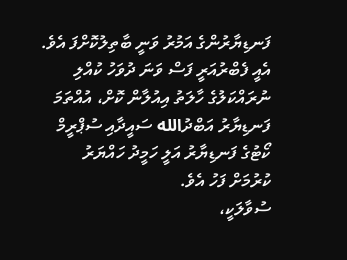ފަނޑިޔާރުންގެ އަމުރު ވަނީ ބާތިލުކޮށްފަ އެވެ. އެއީ ފެބްރުއަރީ ފަސް ވަނަ ދުވަހު ކުއްލި ނުރައްކަލުގެ ހާލަތު އިއުލާން ކޮށް، އުއްތަމަ ފަނޑިޔާރު އަބްދުالله ސައީދާއި ސުޕްރީމް ކޯޓުގެ ފަނޑިޔާރު އަލީ ހަމީދު ހައްޔަރު ކުރުމަށް ފަހު އެވެ.
ސުވާލަކީ،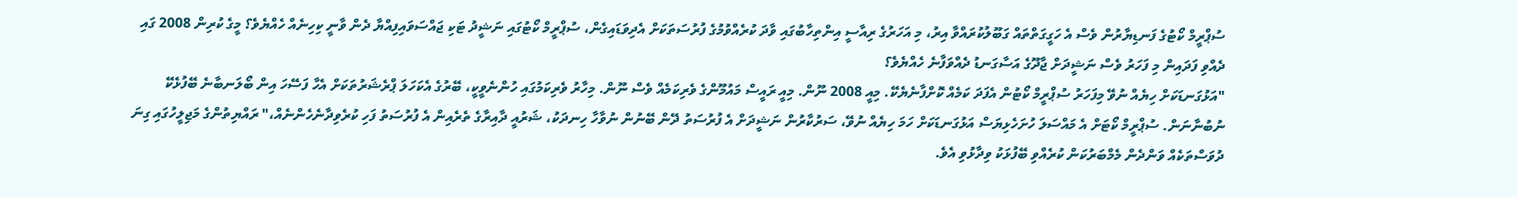ސުޕްރީމް ކޯޓުގެ ފަނޑިޔާރުން ވެސް އެ ހަގީގަތްތައް ގަބޫލުކުރައްވާ އިރު، މި އަހަރުގެ ރިއާސީ އިންތިހާބުގައި ވާދަ ކުރެއްވުމުގެ ފުރުސަތަކަށް އެދިވަޑައިގެން، ސުޕްރީމް ކޯޓުގައި ނަޝީދު ޓަކި ޖައްސަވައިފިއްޔާ ދެން ވާނީ ކިހިނެއް ހެއްޔެވެ؟ މީގެ ކުރިން 2008 ގައި ދެއްވި ފަދައިން މި ފަހަރު ވެސް ނަޝީދަށް ޖާދޫގެ އަސާގަނޑު ދެއްވަފާނެ ހެއްޔެވެ؟
"އަޅުގަނޑަކަށް ހިޔެއް ނުވޭ މިފަހަރު ސުޕްރީމް ކޯޓުން އެފަދަ ކަމެއް ކޮށްފާނެޔެކޭ. މިއީ 2008 ނޫން. މިއީ ރައީސް މައުމޫންގެ ވެރިކަމެއް ވެސް ނޫން. މިހާރު ވެރިކަމުގައި ހުންނެވީކީ، ބޭރުގެ އެކަހަލަ ޕްރެޝަރުތަކަށް އެހާ ފަސޭހަ އިން ބޯލަނބާނެ ބޭފުޅެކޭ ނުބުނާނަން. ސުޕްރީމް ކޯޓަށް އެ މައްސަލަ ހުށަހެޅިޔަސް އަޅުގަނޑަކަށް ހަމަ ހިޔެއް ނުވޭ، ސަރުކާރުން ނަޝީދަށް އެ ފުރުސަތު ދޭން ބޭނުން ނުވާހާ ހިނދަކު، ޝަރުއީ ދާއިރާގެ ތެރެއިން އެ ފުރުސަތު ފަހި ކުރެވިދާނެހެންނެއް،" ރައްޔިތުންގެ މަޖިލީހުގައި ގިނަ ދުވަސްތަކެއް ވަންދެން މެމްބަރުކަން ކުރެއްވި ބޭފުޅަކު ވިދާޅުވި އެވެ.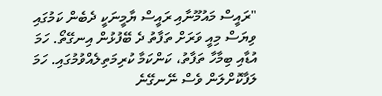"ރައީސް މައުމޫނާއި ރައީސް ޔާމީނަކީ ދެބެން ކަމުގައި ވިޔަސް މިއީ ވަރަށް ތަފާތު ދެ ބޭފުޅުން އިނގޭތޯ. ހަމަ އުޑާއި ބިމާހާ ތަފާތު، ކަންކަމާ ކުރިމަތިލެއްވުމުގައި. ހަމަ ލަފާކޮށްލަން ވެސް ނޭނގޭނެ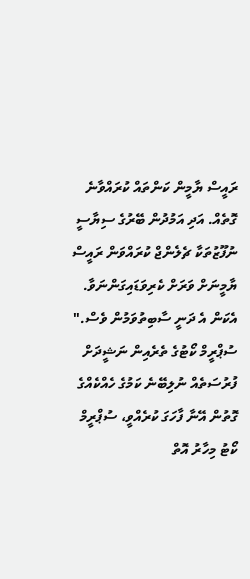ރައީސް ޔާމީން ކަންތައް ކުރައްވާނެ ގޮތެއް. އަދި އަމުދުން ބޭރުގެ ސިޔާސީ ނުފޫޒުތަކާ ޗެލެންޖް ކުރައްވަން ރައީސް ޔާމީނަށް ވަރަށް ކެރިވަޑައިގަންނަވާ. އެކަން އެ ދަނީ ސާބިތުވަމުން ވެސް."
ސުޕްރީމް ކޯޓުގެ ތެރެއިން ނަޝީދަށް ފުރުސަތެއް ނުލިބޭނެ ކަމުގެ ހެއްކެއްގެ ގޮތުން އޭނާ ފާހަގަ ކުރެއްވީ، ސުޕްރީމް ކޯޓު މިހާރު އޮތް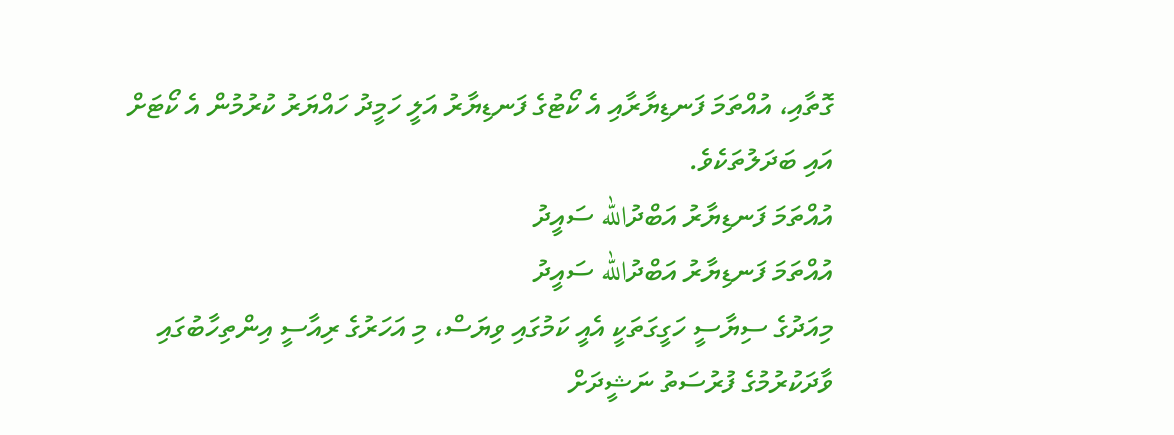ގޮތާއި، އުއްތަމަ ފަނޑިޔާރާއި އެ ކޯޓުގެ ފަނޑިޔާރު އަލީ ހަމީދު ހައްޔަރު ކުރުމުން އެ ކޯޓަށް އައި ބަދަލުތަކެވެ.
އުއްތަމަ ފަނޑިޔާރު އަބްދުالله ސައީދު
އުއްތަމަ ފަނޑިޔާރު އަބްދުالله ސައީދު
މިއަދުގެ ސިޔާސީ ހަގީގަތަކީ އެއީ ކަމުގައި ވިޔަސް، މި އަހަރުގެ ރިއާސީ އިންތިހާބުގައި ވާދަކުރުމުގެ ފުރުސަތު ނަޝީދަށް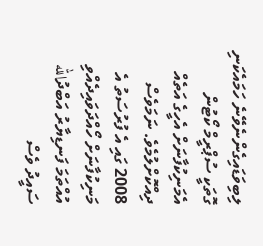ލިބިވަޑައިގެންނެވޭނެ ހަމައެކަނި ގޮތަކީ ސުޕްރީމް ކޯޓުން އެމަނިކުފާނަށް އެހީގެ އަތެއް ދިއްކޮށްލުމެވެ. ނަމަވެސް 2008 ގައި އެ ފުރުސަތު އެ މަނިކުފާނަށް ހޯއްދަވައިދެއްވި އުއްތަމަ ފަނޑިޔާރު އަބްދުالله ސައީދު ވެސް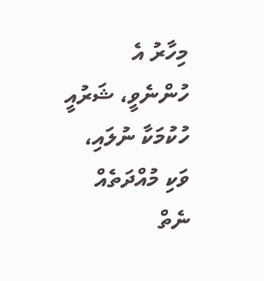މިހާރު އެ ހުންނެވީ، ޝަރުއީ ހުކުމަކާ ނުލައި، ވަކި މުއްދަތެއް ނެތް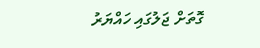ގޮތަށް ޖަލުގައި ހައްޔަރު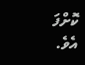ކޮށްފަ އެވެ.